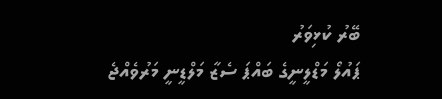ބޭރު ކުޅިވަރު
ޕައުލޯ މަޑްލީނީގެ ބައްޕަ ސެޒާ މަލްޑީނީ މަރުވެއްޖެ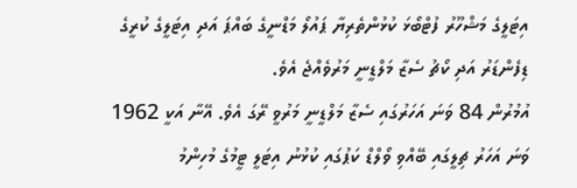އިޓަލީގެ މަޝްހޫރު ފުޓްބޯޅަ ކުޅުންތެރިޔާ ޕައުލޯ މަޑްނީގެ ބައްޕަ އަދި އިޓަލީގެ ކުރީގެ ޑިފެންޑަރު އަދި ކޯޗު ސެޒާ މަލްޑީނީ މަރުވެއްޖެ އެވެ.
އުމުރުން 84 ވަނަ އަހަރުގައި ސެޒާ މަލްޑީނީ މަރުވީ ރޭގަ އެވެ. އޭނާ އަކީ 1962 ވަނަ އަހަރު ޗިލީގައި ބޭއްވި ވޯލްޑް ކަޕުގައި ކުޅުނު އިޓަލީ ޓީމުގެ މުހިންމު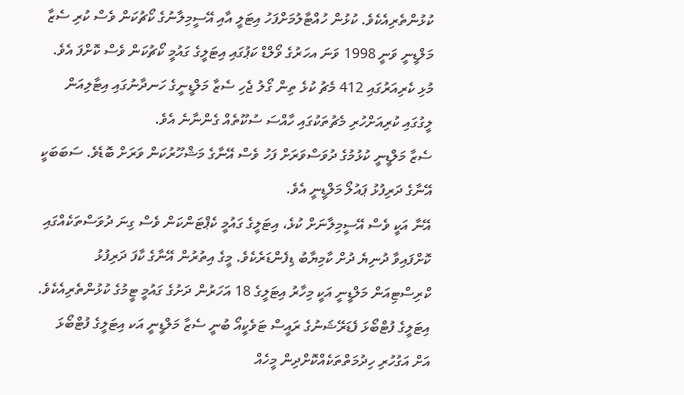ކުޅުންތެރިއެކެވެ. ކުޅުން ހުއްޓާލުމަށްފަހު އިޓަލީ އާއި އޭސީމިލާނުގެ ކޯޗުކަން ވެސް ކުރި ސެޒާ މަލްޑީނީ ވަނީ 1998 ވަނަ އހަރުގެ ވޯލްޑް ކަޕުގައި އިޓަލީގެ ގައުމީ ކޯޗުކަން ވެސް ކޮށްފަ އެވެ.
މުޅި ކެރިއަރުގައި 412 މެޗު ކުޅެ ތިން ގޯލު ޖެހި ސެޒާ މަލްޑީނީގެ ހަނދާނުގައި އިޓާލިއަން ލީގުގައި ކުރިއަށްހުރި މެޗުތަކުގައި ހާއްސަ ސުކޫތެއް ގެންނާނެ އެވެ.
ސެޒާ މަލްޑީނީ ކުޅުމުގެ ދުވަސްވަރަށް ފަހު ވެސް އޭނާގެ މަޝްހޫރުކަން ވަރަށް ބޮޑެވެ. ސަބަބަކީ އޭނާގެ ދަރިފުޅު ޕައުލޯ މަލްޑީނީ އެވެ.
އޭނާ އަކީ ވެސް އޭސީމިލާނަށް ކުޅެ، އިޓަލީގެ ގައުމީ ކެޕްޓަންކަން ވެސް ގިނަ ދުވަސްތަކެއްގައި ކޮށްފައިވާ ދުނިޔެ ދުށް ކާމިޔާބު ޑިފެންޑަރެކެވެ. މީގެ އިތުރުން އޭނާގެ ކާފަ ދަރިފުޅު ކްރިސްޓިއަން މަލްޑީނީ އަކީ މިހާރު އިޓަލީގެ 18 އަހަރުން ދަށުގެ ގައުމީ ޓީމުގެ ކުޅުންތެރިއެކެވެ.
އިޓަލީގެ ފުޓްބޯޅަ ފެޑަރޭޝަނުގެ ރައީސް ޓަވެކީއޯ ބުނީ ސެޒާ މަލްޑީނީ އަކ އިޓަލީގެ ފުޓްބޯޅަ އަށް އަގުހުރި ހިދުމަތްތަކެއްކޮށްދިން މީހެއް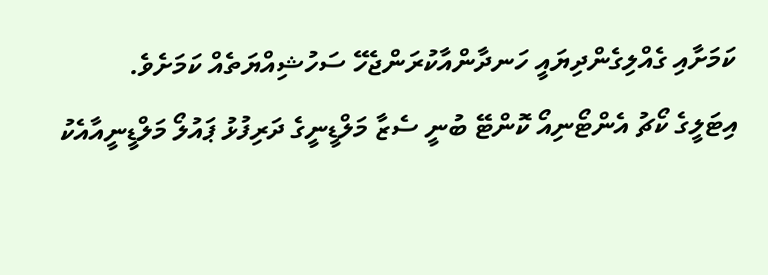ކަމަށާއި ގެއްލިގެންދިޔައީ ހަނދާންއާކުރަންޖެހޭ ސަހުޝިއްޔަތެއް ކަމަށެވެ.
އިޓަލީގެ ކޯޗު އެންޓޯނިއޯ ކޮންޓޭ ބުނީ ސެޒާ މަލްޑީނީގެ ދަރިފުޅު ޕައުލޯ މަލްޑީނީއާއެކު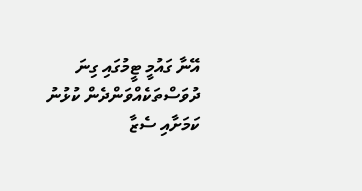އޭނާ ގައުމީ ޓީމުގައި ގިނަ ދުވަސްތަކެއްވަންދެން ކުޅުނު ކަމަށާއި ސެޒާ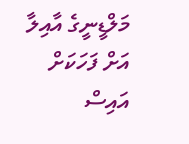މަލްޑީނީގެ އާއިލާ އަށް ފަހަކަށް އައިސް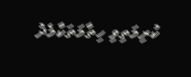ކުރިމަތިވި ހިތާމަތަކާމެދު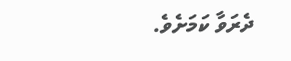ދެރަވާ ކަމަށެވެ.